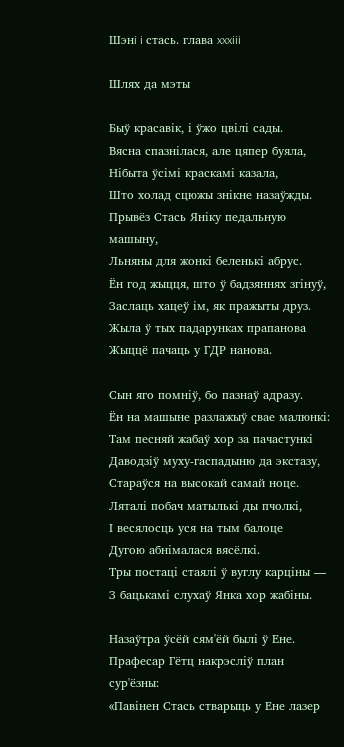Шэнi i стась. глава xxxiii

Шлях да мэты

Быў красавік, і ўжо цвілі сады.
Вясна спазнілася, але цяпер буяла,
Нібыта ўсімі краскамі казала,
Што холад сцюжы знікне назаўжды.
Прывёз Стась Яніку педальную машыну,
Льняны для жонкі беленькі абрус.
Ён год жыцця, што ў бадзяннях згінуў,
Заслаць хацеў ім, як пражыты друз.
Жыла ў тых падарунках прапанова
Жыццё пачаць у ГДР нанова.

Сын яго помніў, бо пазнаў адразу.
Ён на машыне разлажыў свае малюнкі:
Там песняй жабаў хор за пачастункі
Даводзіў муху-гаспадыню да экстазу,
Стараўся на высокай самай ноце.
Ляталі побач матылькі ды пчолкі,
І весялосць уся на тым балоце
Дугою абнімалася вясёлкі.
Тры постаці стаялі ў вуглу карціны —
З бацькамі слухаў Янка хор жабіны.

Назаўтра ўсёй сям'ёй былі ў Ене.
Прафесар Гётц накрэсліў план сур'ёзны:
«Павінен Стась стварыць у Ене лазер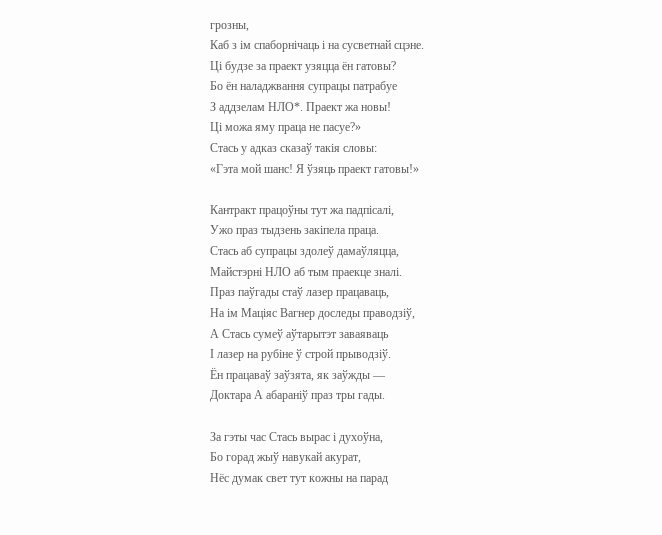грозны,
Каб з ім спаборнічаць і на сусветнай сцэне.
Ці будзе за праект узяцца ён гатовы?
Бо ён наладжвання супрацы патрабуе
З аддзелам НЛО*. Праект жа новы!
Ці можа яму праца не пасуе?»
Стась у адказ сказаў такія словы:
«Гэта мой шанс! Я ўзяць праект гатовы!»

Кантракт працоўны тут жа падпісалі,
Ужо праз тыдзень закіпела праца.
Стась аб супрацы здолеў дамаўляцца,
Майстэрні НЛО аб тым праекце зналі.
Праз паўгады стаў лазер працаваць,
На ім Маціяс Вагнер доследы праводзіў,
А Стась сумеў аўтарытэт заваяваць
І лазер на рубіне ў строй прыводзіў.
Ён працаваў заўзята, як заўжды —
Доктара А абараніў праз тры гады.

За гэты час Стась вырас і духоўна,
Бо горад жыў навукай акурат,
Нёс думак свет тут кожны на парад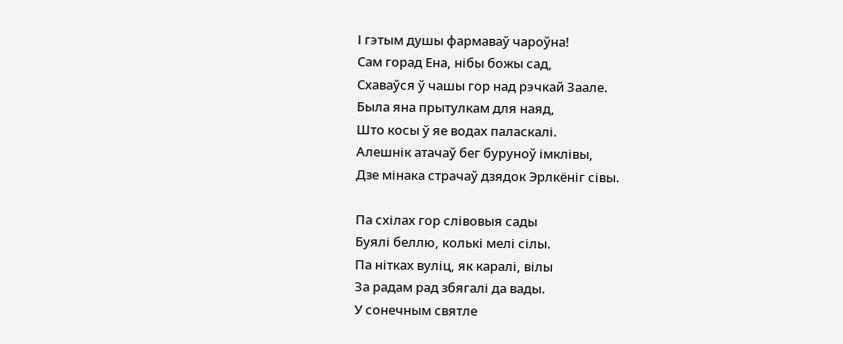І гэтым душы фармаваў чароўна!
Сам горад Ена, нібы божы сад,
Схаваўся ў чашы гор над рэчкай Заале.
Была яна прытулкам для наяд,
Што косы ў яе водах паласкалі.
Алешнік атачаў бег буруноў імклівы,
Дзе мінака страчаў дзядок Эрлкёніг сівы.

Па схілах гор слівовыя сады
Буялі беллю, колькі мелі сілы.
Па нітках вуліц, як каралі, вілы
За радам рад збягалі да вады.
У сонечным святле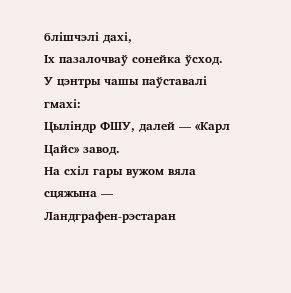блішчэлі дахі,
Іх пазалочваў сонейка ўсход.
У цэнтры чашы паўставалі гмахі:
Цыліндр ФШУ, далей — «Карл Цайс» завод.
На схіл гары вужом вяла сцяжына —
Ландграфен-рэстаран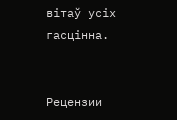вітаў усіх гасцінна.


Рецензии